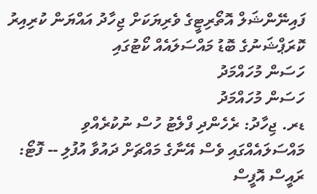ފައިނޭންޝަލް އޮތޯރިޓީގެ ވެރިޔަކަށް ޖިހާދު އައްޔަން ކުރިއިރު ކޮރަޕްޝަނުގެ ބޮޑު މައްސަލައެއް ކޯޓުގައި
ހަސަން މުހައްމަދު
ހަސަން މުހައްމަދު
ޑރ. ޖިހާދު: ރެހެންދި ފްލެޓު ހުސް ނުކުރެއްވި މައްސަލައެއްގައި ވެސް އޭނާގެ މައްޗަށް ދައުވާ އުފުލި -- ފޮޓޯ: ރައީސް އޮފީސް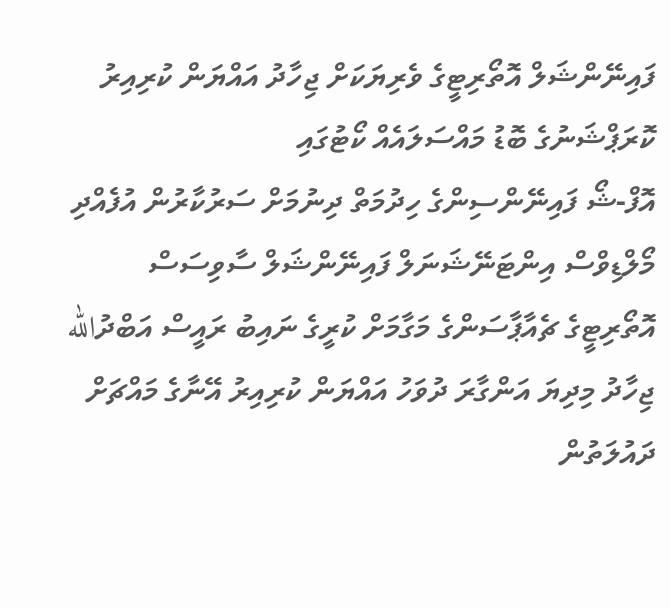ފައިނޭންޝަލް އޮތޯރިޓީގެ ވެރިޔަކަށް ޖިހާދު އައްޔަން ކުރިއިރު ކޮރަޕްޝަނުގެ ބޮޑު މައްސަލައެއް ކޯޓުގައި
އޮފް-ޝޯ ފައިނޭންސިންގެ ހިދުމަތް ދިނުމަށް ސަރުކާރުން އުފެއްދި މޯލްޑިވްސް އިންޓަނޭޝަނަލް ފައިނޭންޝަލް ސާވިސަސް އޮތޯރިޓީގެ ޗެއާޕާސަންގެ މަގާމަށް ކުރީގެ ނައިބު ރައީސް އަބްދުالله ޖިހާދު މިދިޔަ އަންގާރަ ދުވަހު އައްޔަން ކުރިއިރު އޭނާގެ މައްޗަށް ދައުލަތުން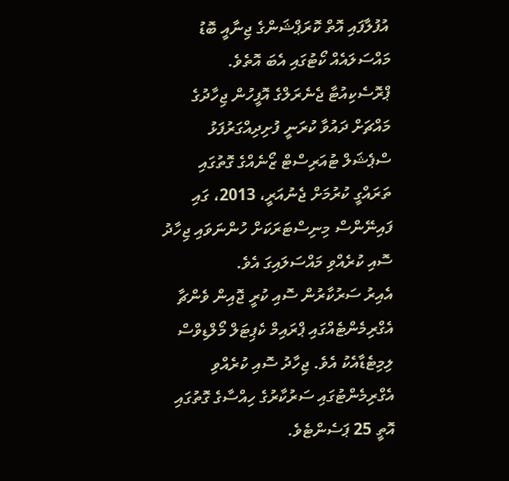އުފުލާފައި އޮތް ކޮރަޕްޝަންގެ ޖިނާއީ ބޮޑު މައްސަލައެއް ކޯޓުގައި އެބަ އޮތެވެ.
ޕްރޮސެކިއުޓާ ޖެނެރަލްގެ އޮފީހުން ޖިހާދުގެ މައްޗަށް ދައުވާ ކުރަނީ ފުށިދިއްގަރުފަޅު ސްޕެޝަލް ޓުއަރިސްޓް ޒޯނެއްގެ ގޮތުގައި ތަރައްގީ ކުރުމަށް ޖެނުއަރީ، 2013، ގައި ފައިނޭންސް މިނިސްޓަރަކަށް ހުންނަވައި ޖިހާދު ސޮއި ކުރެއްވި މައްސަލައިގަ އެވެ.
އެއިރު ސަރުކާރުން ސޮއި ކުރީ ޖޮއިން ވެންޗާ އެގްރިމެންޓެއްގައި ޕްރައިމް ކެޕިޓަލް މޯލްޑިވްސް ލިމިޓެޑާއެކު އެވެ. ޖިހާދު ސޮއި ކުރެއްވި އެގްރިމެންޓުގައި ސަރުކާރުގެ ހިއްސާގެ ގޮތުގައި އޮތީ 25 ޕަސެންޓެވެ.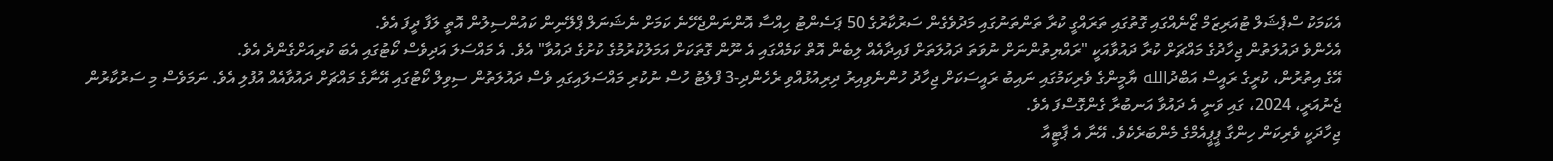އެކަމަކު ސްޕެޝަލް ޓުއަރިޒަމް ޒޯނެއްގައި ގޮތުގައި ތަރައްގީ ކުރާ ތަންތަނުގައި މަދުވެގެން ސަރުކާރުގެ 50 ޕަސެންޓު ހިއްސާ އޮންނަންޖެހޭނެ ކަމަށް ނެޝަނަލް ޕްލޭނިން ކައުންސިލުން އޮތީ ލަފާ ދީފަ އެވެ.
އެހެންވެ ދައުލަތުން ޖިހާދުގެ މައްޗަށް ކުރާ ދައުވާއަކީ "ރައްޔިތުންނަށް ނުވަތަ ދައުލަތަށް ފައިދާއެއް ލިބެން އޮތް ކަމެއްގައި އެ ނޫން ގޮތަކަށް އަމަލުކުރުމުގެ ކުށުގެ ދައުވާ" އެވެ. އެ މައްސަލަ އަދިވެސް ކޯޓުގައި އެބަ ކުރިއަށްގެންދެ އެވެ.
އޭގެ އިތުރުން، ކުރީގެ ރައީސް އަބްދުالله ޔާމީންގެ ވެރިކަމުގައި ނައިބު ރައީސަކަށް ޖިހާދު ހުންނެވިއިރު ދިރިއުޅުއްވި ރެހެންދި-3 ފްލެޓު ހުސް ނުކުރި މައްސަލައިގައި ވެސް ދައުލަތުން ސިވިލް ކޯޓުގައި އޭނާގެ މައްޗަށް ދައުވާއެއް އުފުލި އެވެ. ނަމަވެސް މި ސަރުކާރުން ޖެނުއަރީ، 2024، ގައި ވަނީ އެ ދައުވާ އަނބުރާ ގެންގޮސްފަ އެވެ.
ޖިހާދަކީ ވެރިކަން ހިންގާ ޕީޕީއެމްގެ މެންބަރެކެވެ. އޭނާ އެ ޕާޓީއާ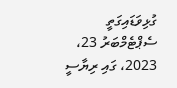ގުޅިވަޑައިގަތީ ސެޕްޓެމްބަރު 23، 2023، ގައި ރިޔާސީ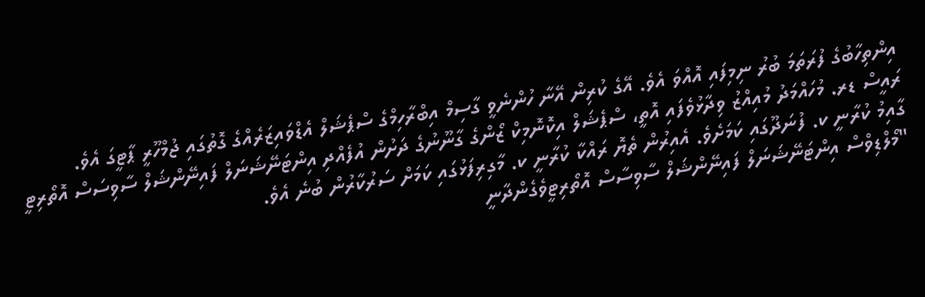އިންތިހާބުގެ ފުރަތަމަ ބުރު ނިމިފައި އޮއްވަ އެވެ. އޭގެ ކުރިން އޭނާ ހުންނެވީ ގާސިމް އިބްރާހިމްގެ ސްޕެޝަލް އެޑްވައިޒަރެއްގެ ގޮތުގައި ޖުމްހޫރީ ޕާޓީގަ އެވެ.
ރައީސް ޑރ. މުހައްމަދު މުއިއްޒު ވިދާޅުވެފައި އޮތީ، ސްޕެޝަލް އިކޮނޮމިކް ޒޯންގެ ގާނޫނުގެ ދަށުން އުފެއްދި އިންޓަނޭޝަނަލް ފައިނޭންޝަލް ސާވިސަސް އޮތޯރިޓީ ގާއިމު ކުރާނީ ކ. ފުނަދޫގައި ކަމަށެވެ. އެއިރުން ތެޔޮ ރައްކާ ކުރާނީ ކ. މާގިރިފަޅުގައި ކަމަށް ސަރުކާރުން ބުނެ އެވެ.
"މޯލްޑިވްސް އިންޓަނޭޝަނަލް ފައިނޭންޝަލް ސާވިސާސް އޮތޯރިޓީވެގެންދާނީ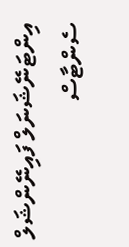އިންޓަނޭޝަނަލް ފައިނޭންޝަލް ސެންޓާސް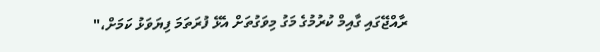ރާއްޖޭގައި ގާއިމް ކުރުމުގެ މަގު މިވަގުތަށް އެޅޭ ފުރަތަމަ ފިޔަވަޅު ކަމަށް،"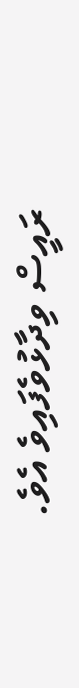ރައީސް ވިދާޅުވެފައިވެ އެވެ.